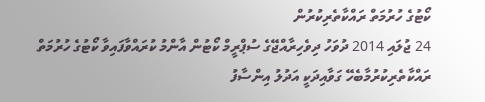ކޯޓުގެ ހުރުމަތް ރައްކާތެރިކުރުން
24 ޖުލައި 2014 ދުވަހު ދިވެހިރާއްޖޭގެ ސުޕްރީމް ކޯޓުން އާންމު ކުރައްވާފައިވާ ކޯޓުގެ ހުރުމަތް ރައްކާތެރިކުރުމާބެހޭ ގަވާއިދަކީ އަދުލު އިންސާފު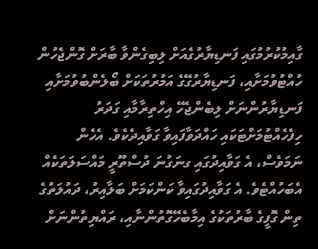ގާއިމުކުރުމުގައި ފަނޑިޔާރުގެއަށް ލިބިގެންވާ ބާރަށް ގޮންޖެހުން ހުއްޓުވުމަށާއި، ފަނޑިޔާރުގޭގެ އަމުރުތަކަށް ބޯލެންބުވުމަށާއި ފަނޑިޔާރުންނަށް ލިބެންޖެހޭ އިހްތިރާމާއި ގަދަރު ހިފެހެއްޓުމަށްޓަކައި ހައްދަވާފައިވާ ގަވާއިދެކެވެ. އެހެން ނަމަވެސް، އެ ގަވާއިދުގައި ގނަގުނަ ދުސްތޫރީ މައްސަލަތަކެއް އެބަހުއްޓެވެ. އެ ގަވާއިދުގައިވާ ކަންކަމަށް ބަލާއިރު، ދައުލަތުގެ ތިން ގޮފީގެ ބާރުތަކުގެ އިމާބެހޭގޮތުންނާއި، ރައްޔިތުންނަށް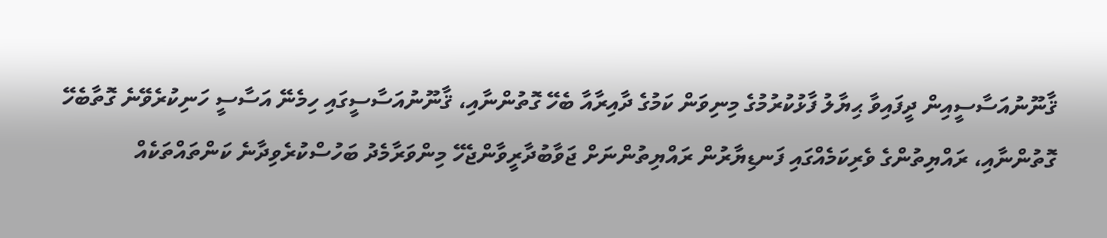ޤާނޫނުއަސާސީއިން ދީފައިވާ ޙިޔާލު ފާޅުކުރުމުގެ މިނިވަން ކަމުގެ ދާއިރާއާ ބެހޭ ގޮތުންނާއި، ޤާނޫނުއަސާސީގައި ހިމެނޭ އަސާސީ ހަނިކުރެވޭނެ ގޮތާބެހޭ ގޮތުންނާއި، ރައްޔިތުންގެ ވެރިކަމެއްގައި ފަނޑިޔާރުން ރައްޔިތުންނަށް ޖަވާބުދާރީވާންޖެހޭ މިންވަރާމެދު ބަހުސްކުރެވިދާނެ ކަންތައްތަކެއް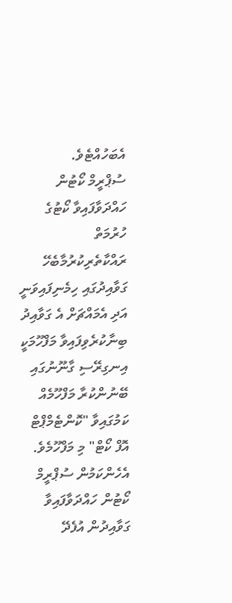އެބަހުއްޓެވެ.
ސުޕްރީމް ކޯޓުން ހައްދަވާފައިވާ ކޯޓުގެ ހުރުމަތް ރައްކާތެރިކުރުމާބެހޭ ގަވާއިދުގައި ހިމެނިފައިވަނީ އަދި އެމައްޗަށް އެ ގަވާއިދު ބިނާކުރެވިފައިވާ މަފްހޫމަކީ އިނގިރޭސި ގާނޫނުގައި ބޭނުންކުރާ މަފްހޫމެއް ކަމުގައިވާ "ކޮންޓެމްޕްޓް އޮފް ކޯޓް" މި މަފްހޫމެވެ. އެހެންކަމުން ސުޕްރީމް ކޯޓުން ހައްދަވާފައިވާ ގަވާއިދުން އުފެދޭ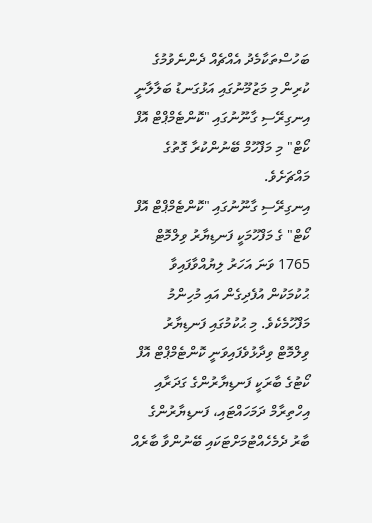ބަހުސްތަކާމެދު އެއްޗެއް ދެންނެވުމުގެ ކުރިން މި މަޒުމޫނުގައި އަޅުގަނޑު ބަލާލާނީ އިނގިރޭސި ގާނޫނުގައި "ކޮންޓެމްޕްޓް އޮފް ކޯޓް" މި މަފްހޫމް ބޭނުންކުރާ ގޮތުގެ މައްޗަށެވެ.
އިނގިރޭސި ގާނޫނުގައި "ކޮންޓެމްޕްޓް އޮފް ކޯޓް" ގެ މަފްހޫމަކީ ފަނޑިޔާރު ވިލްމޮޓް 1765 ވަނަ އަހަރު ލިޔުއްވާފައިވާ ޙުކުމަކުން އުފެދިގެން އައި މުހިންމު މަފްހޫމެކެވެ. މި ޙުކުމުގައި ފަނޑިޔާރު ވިލްމޮޓް ވިދާޅުވެފައިވަނީ ކޮންޓެމްޕްޓް އޮފް ކޯޓުގެ ބާރަކީ ފަނޑިޔާރުންގެ ގަދަރާއި އިހްތިރާމް ދަމަހައްޓައި، ފަނޑިޔާރުންގެ ބާރު ދެމެހެއްޓުމަށްޓަކައި ބޭނުންވާ ބާރެއް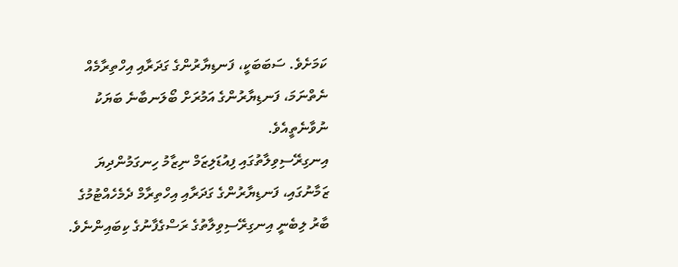ކަމަށެވެ. ސަބަބަކީ، ފަނޑިޔާރުންގެ ގަދަރާއި އިހްތިރާމެއް ނެތްނަމަ، ފަނޑިޔާރުންގެ އަމުރަށް ބޯލަނބާނެ ބަޔަކު ނުވާނެތީއެވެ.
އިނގިރޭސިވިލާތުގައި ފިއުޑަލިޒަމް ނިޒާމު ހިނގަމުންދިޔަ ޒަމާނުގައި، ފަނޑިޔާރުންގެ ގަދަރާއި އިހްތިރާމް ދެމެހެއްޓުމުގެ ބާރު ލިބެނީ އިނގިރޭސިވިލާތުގެ ރަސްގެފާނުގެ ކިބައިންނެވެ.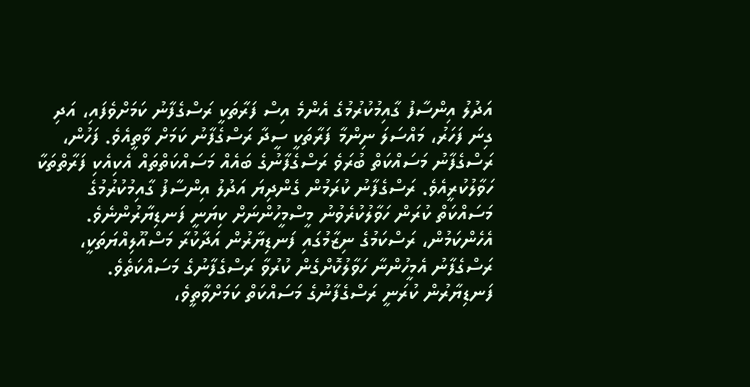އަދުލު އިންސާފު ގާއިމުކުރުމުގެ އެންމެ އިސް ފަރާތަކީ ރަސްގެފާނު ކަމަށްވެފައި، އަދި ގިނަ ފަހަރު، މައްސަލަ ނިންމާ ފަރާތަކީ ސީދާ ރަސްގެފާނު ކަމަށް ވާތީއެވެ. ފަހުން، ރަސްގެފާނު މަސައްކަތް ބުރަވެ ރަސްގެފާނުގެ ބައެއް މަސައްކަތްތައް އެކިއެކި ފަރާތްތަކާ ހަވާލުކުރީއެވެ. ރަސްގެފާނު ކުރަމުން ގެންދިޔަ އަދުލު އިންސާފު ގާއިމުކުރުމުގެ މަސައްކަތް ކުރަން ހަވާލުކުރެވުނު މީސްމީހުންނަށް ކިޔަނީ ފަނޑިޔާރުންނެވެ. އެހެންކަމުން، ރަސްކަމުގެ ނިޒާމުގައި ފަނޑިޔާރުން އަދާކުރާ މަސްއޫލިއްޔަތަކީ، ރަސްގެފާނު އެމީހުންނާ ހަވާލުކޮށްގެން ކުރުވާ ރަސްގެފާނުގެ މަސައްކަތެވެ. ފަނޑިޔާރުން ކުރަނީ ރަސްގެފާނުގެ މަސައްކަތް ކަމަށްވާތީވެ،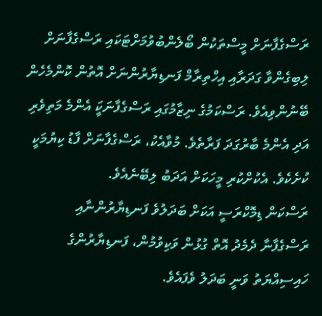ރަސްގެފާނަށް މީސްތަކުން ބޯލެންބުވުމަށްޓަކައި ރަސްގެފާނަށް ލިބިގެންވާ ގަދަރާއި އިހްތިރާމް ފަނޑިޔާރުންނަށް އޮތުން ކޮންމެހެން ބޭނުންވިއެވެ. ރަސްކަމުގެ ނިޒާމުގައި ރަސްގެފާނަކަީ އެންމެ މަތިވެރި އަދި އެންމެ ބާރުގަދަ ފަރާތެވެ. މުވާއެކު، ރަސްގެފާނަށް ފާޑު ކިޔުމަކީ ކުށެކެވެ. އެކުށްކުރި މީހަކަށް އަދަބު ލިބޭނެއެވެ.
ރަސްކަން ޑިމޮކްރަސީ އަކަށް ބަދަލުވެ ފަނޑިޔާރުންނާއި ރަސްގެފާނާ ދެމެދު އޮތް ގުޅުން ވަކިވުމުން، ފަނޑިޔާރުންގެ ހައިސިއްޔަތު ވަނީ ބަދަލު ވެފައެވެ.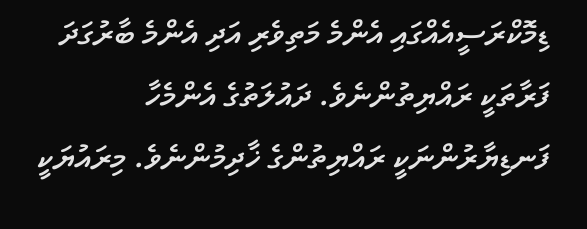ޑިމޮކްރަސީއެއްގައި އެންމެ މަތިވެރި އަދި އެންމެ ބާރުގަދަ ފަރާތަކީ ރައްޔިތުންނެވެ. ދައުލަތުގެ އެންމެހާ ފަނޑިޔާރުންނަކީ ރައްޔިތުންގެ ޚާދިމުންނެވެ. މިރައުޔަކީ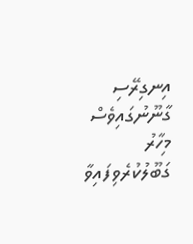އިނގިރޭސި ގާނޫނުގައިވެސް މިހާރު ގަބޫލުކުރެވިފައިވާ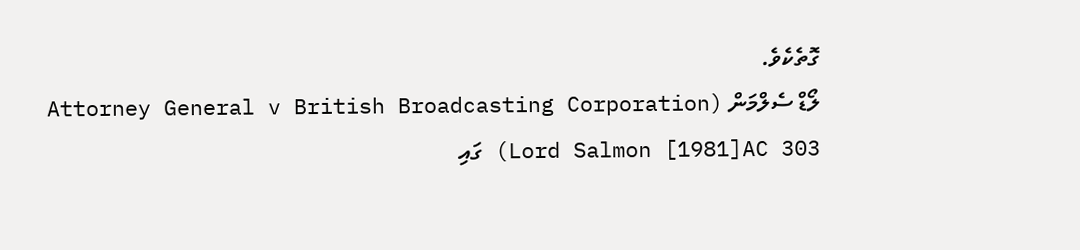ގޮތެކެވެ.
ލޯޑް ސެލްމަން (Attorney General v British Broadcasting Corporation (Lord Salmon [1981]AC 303 ގައި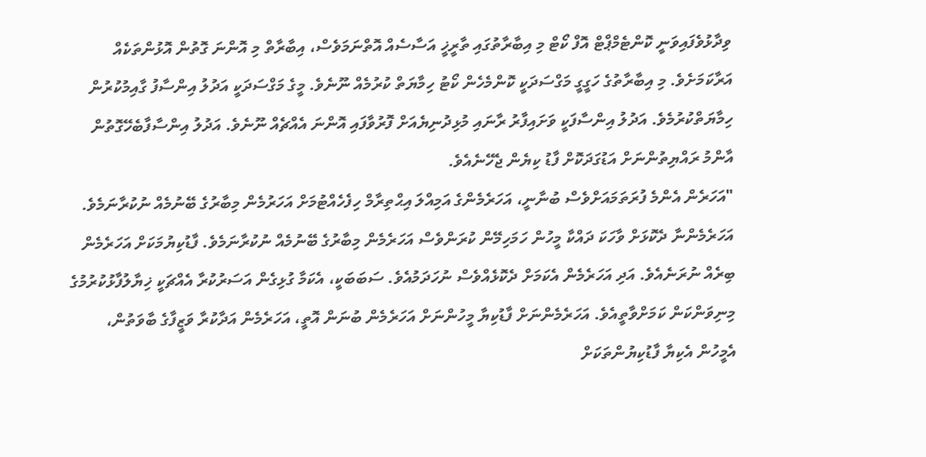ވިދާޅުވެފައިވަނީ ކޮންޓެމްޕްޓް އޮފް ކޯޓް މި އިބާރާތުގައި ތާރީޚީ އަސާސެއް އޮތްނަމަވެސް، އިބާރާތް މި އޮންނަ ގޮތުން އޮޅުންތަކެއް އަރާކަމަށެވެ. މި އިބާރާތުގެ ހަގީގީ މަގްސަދަކީ ކޮންމެހެން ކޯޓު ހިމާޔަތް ކުރުމެއް ނޫނެވެ. މީގެ މަގްސަދަކީ އަދުލު އިންސާފު ގާއިމުކުރުން ހިމާޔަތްކުރުމެވެ. އަދުލު އިންސާފަކީ ވަށައިފާރު ރާނައި މުޅިދުނިޔެއަށް ފޮރުވާފައި އޮންނަ އެއްޗެއް ނޫނެވެ. އަދުލު އިންސާފާބެހޭގޮތުން އާންމު ރައްޔިތުންނަށް އަޑުގަދަކޮށް ފާޑު ކިޔެން ޖެހޭނެއެވެ.
"އަހަރެން އެންމެ ފުރަތަމައަށްވެސް ބުނާނީ، އަހަރެމެންގެ އަމިއްލަ އިޙްތިރާމް ހިފެހެއްޓުމަށް އަހަރުމެން މިބާރުގެ ބޭނުމެއް ނުކުރާނަމެވެ. އަހަރެމެންނާ ދެކޮޅަށް ވާހަކަ ދައްކާ މީހުން ހަމަހިމޭން ކުރަންވެސް އަހަރެމެން މިބާރުގެ ބޭނުމެއް ނުކުރާނަމެވެ. ފާޑުކިޔުމަކަށް އަހަރެމެން ބިރެއް ނުރަނެއެވެ. އަދި އަހަރެމެން އެކަމަށް ދެކޮޅެއްވެސް ނުހަދަމުއެވެ. ސަބަބަކީ، އެކަމާ ގުޅިގެން އަސަރުކުރާ އެއްޗަކީ ޚިޔާލުފާޅުކުރުމުގެ މިނިވަންކަން ކަމަށްވާތީއެވެ. އަހަރެމެންނަށް ފާޑުކިޔާ މީހުންނަށް އަހަރެމެން ބުނަން އޮތީ، އަހަރެމެން އަދާކުރާ ވަޒީފާގެ ބާވަތުން، އެމީހުން އެކިޔާ ފާޑުކިޔުންތަކަށް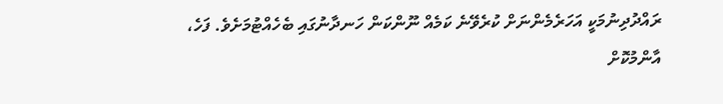ރައްދުދިނުމަކީ އަހަރެމެންނަށް ކުރެވޭނެ ކަމެއް ނޫންކަން ހަނދާނުގައި ބެހެއްޓުމަށެވެ. ފަހެ، އާންމުކޮށް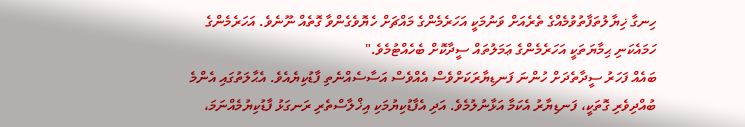ހިނގާ ޚިޔާލުތަފާތުވުމެއްގެ ތެރެއަށް ވަނުމަކީ އަހަރެމެންގެ މައްޗަށް ހެޔޮވެގެންވާ ގޮތެއް ނޫނެވެ. އަހަރެމެންގެ ހަމައެކަނި ޙިމާޔަތަކީ އަހަރެމެންގެ ޢަމަލުތައް ސީދާކޮށް ބެހެއްޓުމެވެ."
ބައެއް ފަހަރު ސީދާތެދަށް ހުންނަ ފަނޑިޔާރަކަށްވެސް އެއްވެސް އަސާސެއްނެތި ފާޑުކިޔެއެވެ. އެޙާލަތުގައި އެންމެ ބުއްދިވެރި ގޮތަކީ، ފަނޑިޔާރު އެކަމާ އަޅާނުލުމެވެ. އަދި އެފާޑުކިޔުމަކި އިޚްލާސްތެރި ރަނގަޅު ފާޑުކިޔުމެއްނަމަ،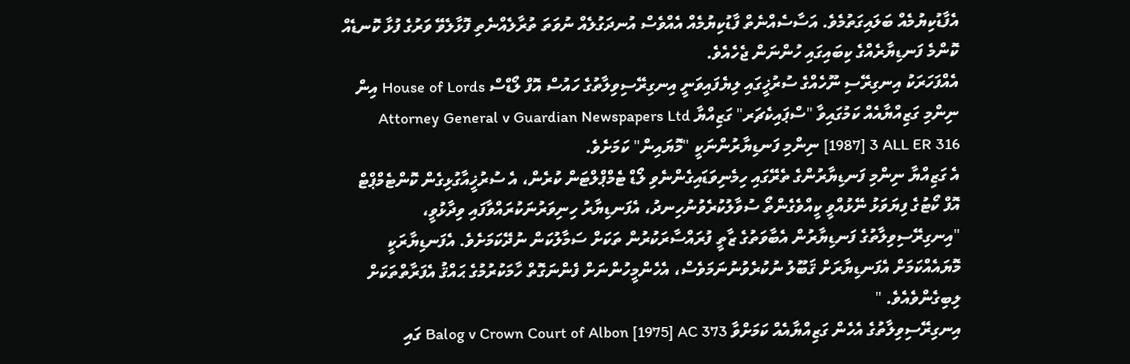އެފާޑުކިޔުމެއް ބަލައިގަތުމެވެ. އަސާސެއްނެތް ފާޑުކިޔުމެއް އެއްވެސް އުނދަގުލެއް ނުވަތަ ތުރާލެއްނެތި ފޮޅާލެވޭ ވަރުގެ ފުޅާ ކޮނޑެއް ކޮންމެ ފަނޑިޔާރެއްގެ ކިބައިގައި ހުންނަން ޖެހެއެވެ.
އެއްފަހަރަކު އިނގިރޭސި ނޫހެއްގެ ސުރުޚީގައި ލިޔެފައިވަނީ އިނގިރޭސިވިލާތުގެ ހައުސް އޮފް ލޯޑްސް House of Lords އިން ނިންމި ގަޒިއްޔާއެއް ކަމުގައިވާ "ސްޕައިކެޗަރ" ގަޒިއްޔާ Attorney General v Guardian Newspapers Ltd [1987] 3 ALL ER 316 ނިންމި ފަނޑިޔާރުންނަކީ "މޮޔައިން" ކަމަށެވެ.
އެ ގަޒިއްޔާ ނިންމި ފަނޑިޔާރުންގެ ތެރޭގައި ހިމެނިވަޑައިގެންނެވި ލޯޑް ޓެމްޕްލްޓަން ކުރެން، އެ ސުރުޚީއާގުޅިގެން ކޮންޓެމްޕްޓް އޮފް ކޯޓުގެ ފިޔަވަޅު ނޭޅުއްވީ ކީއްވެގެންތޯ ސުވާލުކުރެވުނުހިނދު، އެފަނޑިޔާރު ހިނިވަރުނަކުރައްވާފައި ވިދާޅުވީ، "އިނގިރޭސިވިލާތުގެ ފަނޑިޔާރުން އެބާވަތުގެ ޒާތީ ފުރައްސާރަކުރުން ތަކަށް ސަމާލުކަން ނުދޭކަމަށެވެ. އެފަނޑިޔާރަކީ މޮޔައެއްކަމަށް އެފަނޑިޔާރަށް ޤަބޫލު ނުކުރެވުނުނަމަވެސް، އެހެންމީހުންނަށް ފެންނަގޮތް ހާމަކުރުމުގެ ޙައްޤު އެފަރާތްތަކަށް ލިބިގެންވެއެވެ. "
އިނގިރޭސިވިލާތުގެ އެހެން ގަޒިއްޔާއެއް ކަމަށްވާ Balog v Crown Court of Albon [1975] AC 373 ގައި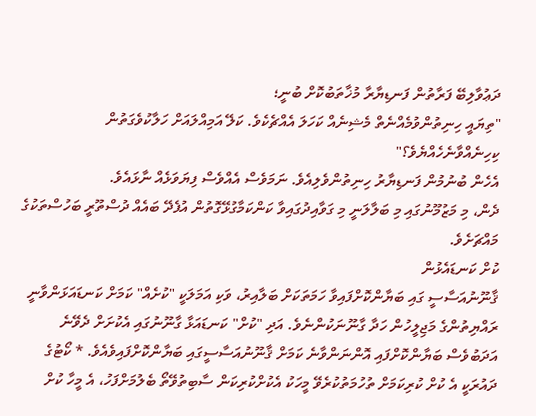ދަޢުވާލިބޭ ފަރާތުން ފަނޑިޔާރާ މުޚާތަބުކޮށް ބުނީ؛
"ތިޔައީ ހިނިތުންވުމެއްނެތް މެޝިނެއް ކަހަލަ އެއްޗެކެވެ. ކަލޭ އަމިއްލައަށް ހަލާކުވެގަތުން ކިހިނެއްވާނެހެއްޔެވެ؟"
އެހެން ބުނުމުން ފަނޑިޔާރު ހިނިތުންވެލިއެވެ. ނަމަވެސް އެއްވެސް ފިޔަވަޅެއް ނާޅައެވެ.
ދެން، މި މަޒުމޫނުގައި މި ބަލާލަނީ މި ގަވާއިދުގައިވާ ކަންކަމާގުޅޭގޮތުން އުފެދޭ ބައެއް ދުސްތޫރީ ބަހުސްތަކުގެ މައްޗަށެވެ.
ކުށް ކަނޑައެޅުން
ޤާނޫނުއަސާސީ ގައި ބަޔާންކޮށްފައިވާ ހަމަތަކަށް ބަލާއިރު، ވަކި އަމަލަކީ "ކުށެއް" ކަމަށް ކަނޑައަޅަންވާނީ ރައްޔިތުންގެ މަޖިލީހުން ހަދާ ގާނޫނަކުންނެވެ. އަދި "ކުށް" ކަނޑައަޅާ ގާނޫނުގައި އެކުށަށް ދެވޭނެ އަދަބުވެސް ބަޔާންކޮށްފައި އޮންނަންވާނެ ކަމަށް ޤާނޫނުއަސާސީގައި ބަޔާންކޮށްފައިވެއެވެ. * ކޯޓުގެ ދައުރަކީ އެ ކުށް ކުރިކަމަށް ތުހުމަތުކުރެވޭ މީހަކު އެކުށްކުރިކަން ސާބިތުވޭތޯ ބެލުމަށްފަހު، އެ މީހާ ކުށް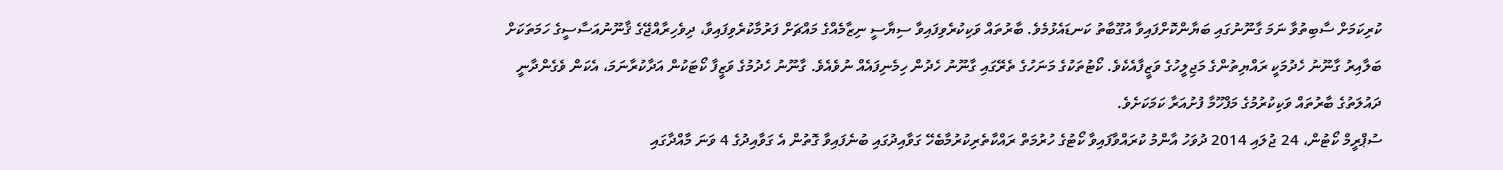ކުރިކަމަށް ސާބިތުވާ ނަމަ ގާނޫނުގައި ބަޔާންކޮށްފައިވާ އުގޫބާތު ކަނޑައެޅުމެވެ. ބާރުތައް ވަކިކުރެވިފައިވާ ސިޔާސީ ނިޒާމެއްގެ މައްޗަށް ފަރުމާކުރެވިފައިވާ، ދިވެހިރާއްޖޭގެ ޤާނޫނުއަސާސީގެ ހަމަތަކަށް ބަލާއިރު ގާނޫނު ހެދުމަކީ ރައްޔިތުންގެ މަޖިލީހުގެ ވަޒީފާއެކެވެ. ކޯޓުތަކުގެ މަނަހުގެ ތެރޭގައި ގާނޫނު ހެދުން ހިމެނިފައެއް ނުވެއެވެ. ގާނޫނު ހެދުމުގެ ވަޒީފާ ކޯޓަކުން އަދާކުރާނަމަ، އެކަން ވެގެންދާނީ ދައުލަތުގެ ބާރުތައް ވަކިކުރުމުގެ މަފްހޫމާ ފުށުއަރާ ކަމަކަށެވެ.
ސުޕްރީމް ކޯޓުން، 24 ޖުލައި 2014 ދުވަހު އާންމު ކުރައްވާފައިވާ ކޯޓުގެ ހުރުމަތް ރައްކާތެރިކުރުމާބެހޭ ގަވާއިދުގައި ބުނެފައިވާ ގޮތުން އެ ގަވާއިދުގެ 4 ވަނަ މާއްދާގައި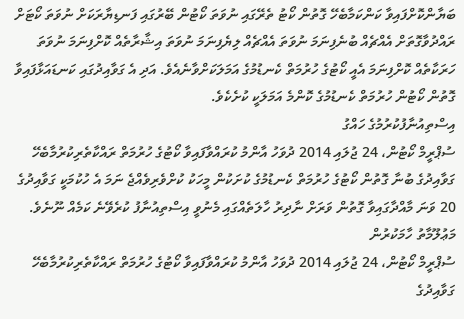ބަޔާންކޮށްފައިވާ ކަންކަމާބެހޭ ގޮތުން ކޯޓު ތެރޭގައި ނުވަތަ ކޯޓުން ބޭރުގައި ފަނޑިޔާރަކަށް ނުވަތަ ކޯޓަށް ރައްދުވާގޮތަށް އެއްޗެއް ބުނެފިނަމަ ނުވަތަ އެއްޗެއް ލިޔެފިނަމަ ނުވަތަ އިޝާރާތެއް ކޮށްފިނަމަ ނުވަތަ ހަރަކާތެއް ކޮށްފިނަމަ އެއީ ކޯޓުގެ ހުރުމަތް ކެނޑުމުގެ އަމަލަކަށްވާނެއެވެ. އަދި އެ ގަވާއިދުގައި ކަނޑައަޅާފައިވާ ގޮތުން ކޯޓުން ހުރުމަތް ކެނޑުމުގެ ކޮންމެ އަމަލަކީ ކުށެކެވެ.
އިސްތިއުނާފުކުރުމުގެ ހައްގު
ސުޕްރީމް ކޯޓުން، 24 ޖުލައި 2014 ދުވަހު އާންމު ކުރައްވާފައިވާ ކޯޓުގެ ހުރުމަތް ރައްކާތެރިކުރުމާބެހޭ ގަވާއިދުގެ ބުނާ ގޮތުން ކޯޓުގެ ހުރުމަތް ކެނޑުމުގެ ކުށަކުން މީހަކު ކުށްވެރިވެއްޖެ ނަމަ އެ ހުކުމަކީ ގަވާއިދުގެ 20 ވަނަ މާއްދާގައިވާ ގޮތުން ވަރަށް ނާދިރު ހާލަތެއްގައި މެނުވީ އިސްތިއުނާފު ކުރެވޭނެ ކަމެއް ނޫނެވެ.
މަޢުލޫމާތު ހާމަކުރުން
ސުޕްރީމް ކޯޓުން، 24 ޖުލައި 2014 ދުވަހު އާންމު ކުރައްވާފައިވާ ކޯޓުގެ ހުރުމަތް ރައްކާތެރިކުރުމާބެހޭ ގަވާއިދުގެ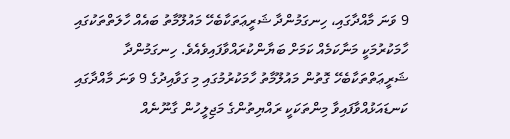9 ވަނަ މާއްދާގައި، ހިނގަމުންދާ ޝަރީޢަތަކާބެހޭ މައުލޫމާތު ބައެއް ހާލަތްތަކުގައި ހާމަކުރުމަކީ މަނާކަމެއް ކަމަށް ބަޔާންކުރައްވާފައިވެއެވެ. ހިނގަމުންދާ ޝަރީޢަތްތަކާބެހޭ ގޮތުން މައުލޫމާތު ހާމަކުރުމުގައި މި ގަވާއިދުގެ 9 ވަނަ މާއްދާގައި ކަނޑައަޅުއްވާފައިވާ މިންތަކަކީ ރައްޔިތުންގެ މަޖިލީހުން ގާނޫނެއް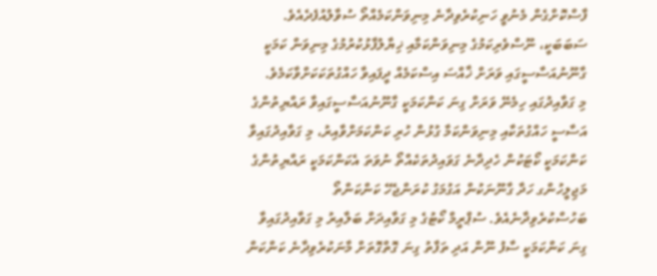ފާސްކޮށްގެން މެނުވީ ހަނިކުރެވިދާނެ މިނިވަންކަމެއްތޯ ސުވާލުއުފެދެއެވެ. ސަބަބަކީ، ނޫސްވެރިކަމުގެ މިނިވަންކަމާއި ޚިޔާލުފާޅުކުރުމުގެ މިނިވަން ކަމަކީ ގާނޫނުއަސާސީގައި ވަރަށް ޚާއްސަ އިސްކަމެއް ދީފައިވާ ހައްގުތަކަކަށްވާކަމެވެ.
މި ގަވާއިދުގައި ހިމެނޭ ވަރަށް ގިނަ ކަންކަމަކީ ގާނޫނުއަސާސީގައިވާ ރައްޔިތުންގެ އަސާސީ ހައްގުތަކާއި މިނިވަންކަމާ ގުޅުން ހުރި ކަންކަމަށްވާއިރު، މި ގަވާއިދުގައިވާ ކަންކަމަކީ ކޯޓަކުން ހެދިދާނެ ގަވައިދުތަކެއްތޯ ނުވަތަ އެކަންކަމަކީ ރައްޔިތުންގެ މަޖިލީހުންގ ހަދާ ގާނޫނަކުން އަގުމަގު ކުރަންޖެހޭ ކަންކަންތޯ ބަހުސްކުރެވިދާނެއެވެ. ސުޕްރީމް ކޯޓުގެ މި ގަވާއިދަށް ބަލާއިރު މި ގަވާއިދުގައިވާ ގިނަ ކަންކަމަކީ ސާފު ނޫން އަދި ތަފާތު ގިނަ ގޮތްގޮތަށް މާނަކުރެވިދާނެ ކަންކަން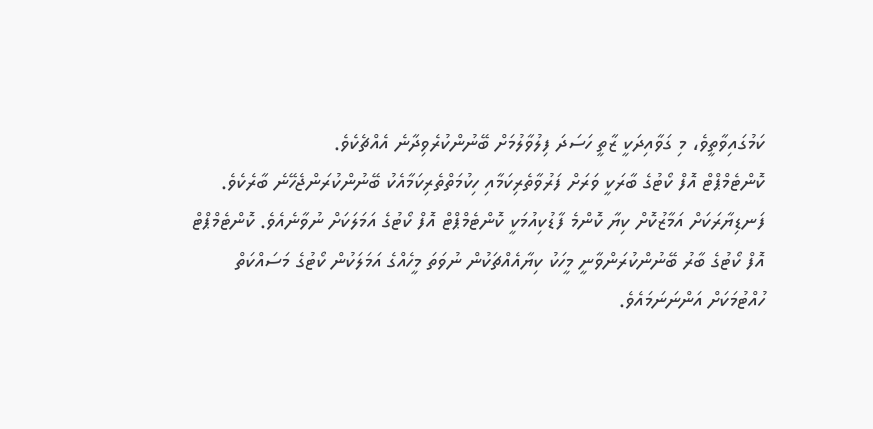ކަމުގައިވާތީވެ، މި ގަވާއިދަކީ ޒާތީ ހަސަދަ ފިލުވާލުމަށް ބޭނުންކުރެވިދާނެ އެއްޗެކެވެ.
ކޮންޓެމްޕްޓް އޮފް ކޯޓުގެ ބާރަކީ ވަރަށް ފަރުވާތެރިކަމާއި ހިކުމަތްތެރިކަމާއެކު ބޭނުންކުރަންޖެހޭނެ ބާރެކެވެ. ފަނޑިޔާރަކަށް އަމާޒުކޮށް ކިޔާ ކޮންމެ ފާޑުކިއުމަކީ ކޮންޓެމްޕްޓް އޮފް ކޯޓުގެ އަމަލަކަށް ނުވާނެއެވެ. ކޮންޓެމްޕްޓް އޮފް ކޯޓުގެ ބާރު ބޭނުންކުރަންވާނީ މީހަކު ކިޔާއެއްޗަކުން ނުވަތަ މީހެއްގެ އަމަލަކުން ކޯޓުގެ މަސައްކަތް ހުއްޓުމަކަށް އަންނަނަމައެވެ.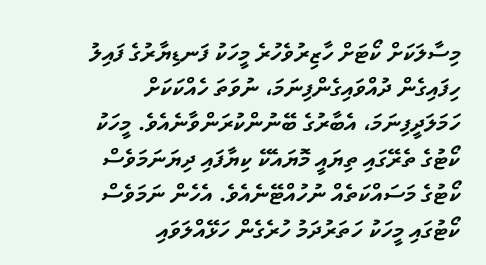މިސާލަކަށް ކޯޓަށް ހާޒިރުވެހުރެ މީހަކު ފަނޑިޔާރުގެ ފައިލު ހިފައިގެން ދުއްވައިގެންފިނަމަ، ނުވަތަ ހެއްކަކަށް ހަމަލަދީފިނަމަ، އެބާރުގެ ބޭނުންކުރަންވާނެއެވެ. މީހަކު ކޯޓުގެ ތެރޭގައި ތިޔައީ މޮޔައެކޭ ކިޔާފައި ދިޔަނަމަވެސް ކޯޓުގެ މަސައްކަތެއް ނުހުއްޓޭނެއެވެ. އެހެން ނަމަވެސް ކޯޓުގައި މީހަކު ހަތަރުދަމު ހުރެގެން ހަޅޭއްލަވައި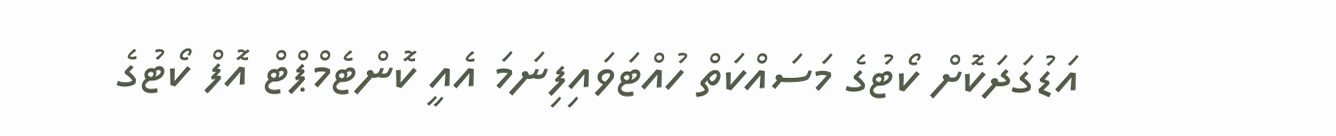އަޑުގަދަކޮށް ކޯޓުގެ މަސައްކަތް ހުއްޓަވައިފިނަމަ އެއީ ކޮންޓެމްޕްޓް އޮފް ކޯޓުގެ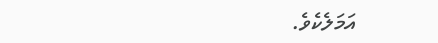އަމަލެކެވެ.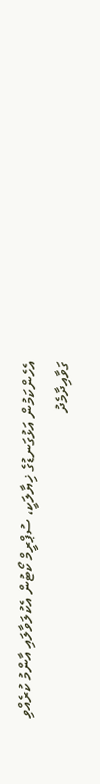އެހެންކަމުން އަޅުގަނޑުގެ ޚިޔާލަކީ، ސުޕްރީމް ކޯޓުން އެކުލަވާލައި އާންމު ކުރެއްވި ގަވާއިދާމެދު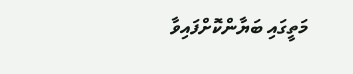މަތީގައި ބަޔާންކޮށްފައިވާ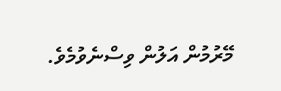މޭރުމުން އަލުން ވިސްނެވުމެވެ.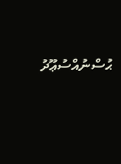ޙުސްނުއްސުޢޫދު